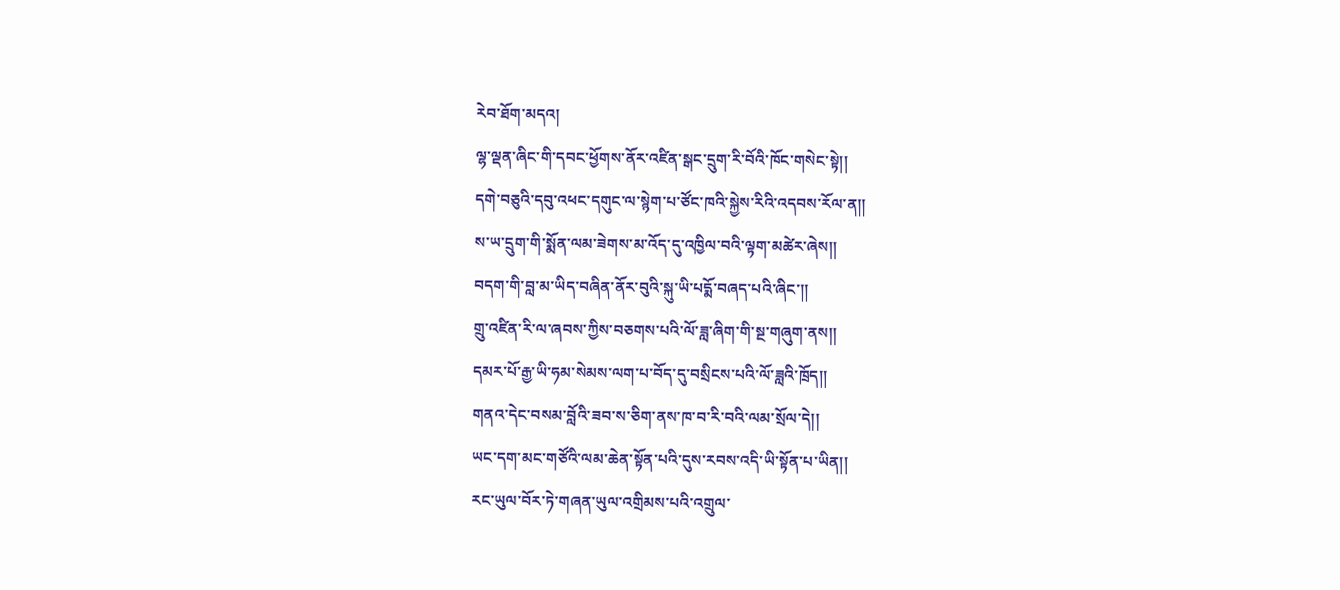རེབ་ཐོག་མདའ།
ལྷ་ལྡན་ཞིང་གི་དབང་ཕྱོགས་ནོར་འཛིན་སྒང་དྲུག་རི་བོའི་ཁོང་གསེང་སྟེ།།
དགེ་བཅུའི་དབུ་འཕང་དགུང་ལ་སྙེག་པ་ཙོང་ཁའི་སྐྱེས་རིའི་འདབས་རོལ་ན།།
ས་ཡ་དྲུག་གི་སྨོན་ལམ་ཟེགས་མ་འོད་དུ་འཁྱིལ་བའི་ལྟག་མཚེར་ཞེས།།
བདག་གི་བླ་མ་ཡིད་བཞིན་ནོར་བུའི་སྐུ་ཡི་པདྨོ་བཞད་པའི་ཞིང་།།
གྲུ་འཛིན་རི་ལ་ཞབས་ཀྱིས་བཅགས་པའི་ལོ་ཟླ་ཞིག་གི་སྔ་གཞུག་ནས།།
དམར་པོ་རྒྱ་ཡི་ཧམ་སེམས་ལག་པ་བོད་དུ་བསྲིངས་པའི་ལོ་ཟླའི་ཁྲོད།།
གནའ་དེང་བསམ་བློའི་ཟབ་ས་ཅིག་ནས་ཁ་བ་རི་བའི་ལམ་སྲོལ་དེ།།
ཡང་དག་མང་གཙོའི་ལམ་ཆེན་སྟོན་པའི་དུས་རབས་འདི་ཡི་སྟོན་པ་ཡིན།།
རང་ཡུལ་བོར་ཏེ་གཞན་ཡུལ་འགྲིམས་པའི་འགྲུལ་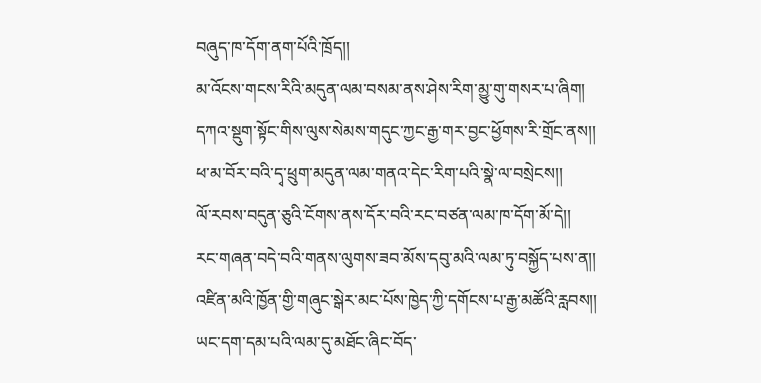བཞུད་ཁ་དོག་ནག་པོའི་ཁྲོད།།
མ་འོངས་གངས་རིའི་མདུན་ལམ་བསམ་ནས་ཤེས་རིག་མྱུ་གུ་གསར་པ་ཞིག།
དཀའ་སྡུག་སྟོང་གིས་ལུས་སེམས་གདུང་ཀྱང་རྒྱ་གར་བྱང་ཕྱོགས་རི་གྲོང་ནས།།
ཕ་མ་བོར་བའི་དྭ་ཕྲུག་མདུན་ལམ་གནའ་དེང་རིག་པའི་སྣེ་ལ་བསྲེངས།།
ལོ་རབས་བདུན་ཅུའི་ངོགས་ནས་དོར་བའི་རང་བཙན་ལམ་ཁ་དོག་མོ་དེ།།
རང་གཞན་བདེ་བའི་གནས་ལུགས་ཟབ་མོས་དབུ་མའི་ལམ་ཏུ་བསྐྱོད་པས་ན།།
འཛིན་མའི་ཁྱོན་གྱི་གཞུང་སྒེར་མང་པོས་ཁྱེད་ཀྱི་དགོངས་པ་རྒྱ་མཚོའི་རླབས།།
ཡང་དག་དམ་པའི་ལམ་དུ་མཐོང་ཞིང་བོད་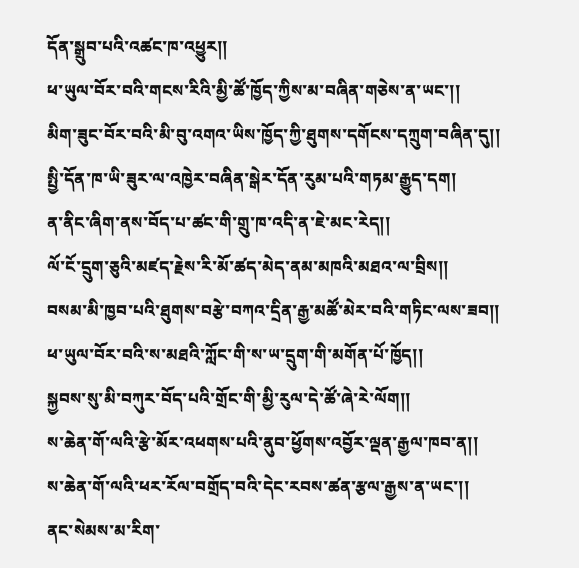དོན་སྒྲུབ་པའི་འཚང་ཁ་འཕྱུར།།
ཕ་ཡུལ་བོར་བའི་གངས་རིའི་མྱི་ཚོ་ཁྱོད་ཀྱིས་མ་བཞིན་གཅེས་ན་ཡང་།།
མིག་ཟུང་བོར་བའི་མི་བུ་འགའ་ཡིས་ཁྱོད་ཀྱི་ཐུགས་དགོངས་དཀྲུག་བཞིན་དུ།།
སྤྱི་དོན་ཁ་ཡི་ཟུར་ལ་འཁྱེར་བཞིན་སྒེར་དོན་རུམ་པའི་གཏམ་རྒྱུད་དག།
ན་ནིང་ཞིག་ནས་བོད་པ་ཚང་གི་གྲུ་ཁ་འདི་ན་ཇེ་མང་རེད།།
ལོ་ངོ་དྲུག་ཅུའི་མཛད་རྗེས་རི་མོ་ཚད་མེད་ནམ་མཁའི་མཐའ་ལ་བྲིས།།
བསམ་མི་ཁྱབ་པའི་ཐུགས་བརྩེ་བཀའ་དྲིན་རྒྱ་མཚོ་མེར་བའི་གཏིང་ལས་ཟབ།།
ཕ་ཡུལ་བོར་བའི་ས་མཐའི་ཀློང་གི་ས་ཡ་དྲུག་གི་མགོན་པོ་ཁྱོད།།
སྐྱབས་སུ་མི་བཀུར་བོད་པའི་གྲོང་གི་མྱི་རུལ་དེ་ཚོ་ཞེ་རེ་ལོག།།
ས་ཆེན་གོ་ལའི་རྩེ་མོར་འཕགས་པའི་ནུབ་ཕྱོགས་འབྱོར་ལྡན་རྒྱལ་ཁབ་ན།།
ས་ཆེན་གོ་ལའི་ཕར་རོལ་བགྲོད་བའི་དེང་རབས་ཚན་རྩལ་རྒྱས་ན་ཡང་།།
ནང་སེམས་མ་རིག་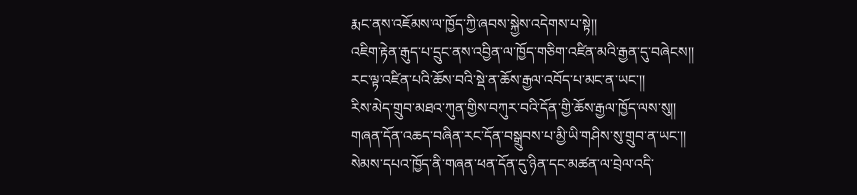རྨང་ནས་འཇོམས་ལ་ཁྱོད་ཀྱི་ཞབས་སྐྱེས་འདེགས་པ་སྟེ།།
འཇིག་རྟེན་རྒུད་པ་དྲུང་ནས་འབྱིན་ལ་ཁྱོད་གཅིག་འཛིན་མའི་རྒྱན་དུ་བཞེངས།།
རང་ལྟ་འཛིན་པའི་ཆོས་བའི་སྡེ་ན་ཆོས་རྒྱལ་འབོད་པ་མང་ན་ཡང་།།
རིས་མེད་གྲུབ་མཐའ་ཀུན་གྱིས་བཀུར་བའི་དོན་གྱི་ཆོས་རྒྱལ་ཁྱོད་ལས་སུ།།
གཞན་དོན་འཆད་བཞིན་རང་དོན་བསྒྲུབས་པ་མྱི་ཡི་གཤིས་སུ་གྲུབ་ན་ཡང་།།
སེམས་དཔའ་ཁྱོད་ནི་གཞན་ཕན་དོན་དུ་ཉིན་དང་མཚན་ལ་བྲེལ་འདི་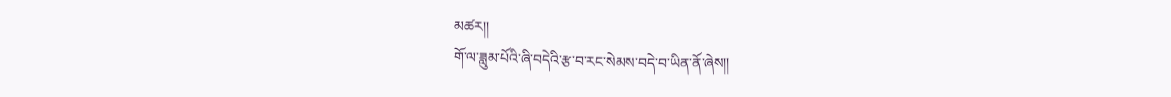མཚར།།
གོ་ལ་ཟླུམ་པོའི་ཞི་བདེའི་རྩ་བ་རང་སེམས་བདེ་བ་ཡིན་ནོ་ཞེས།།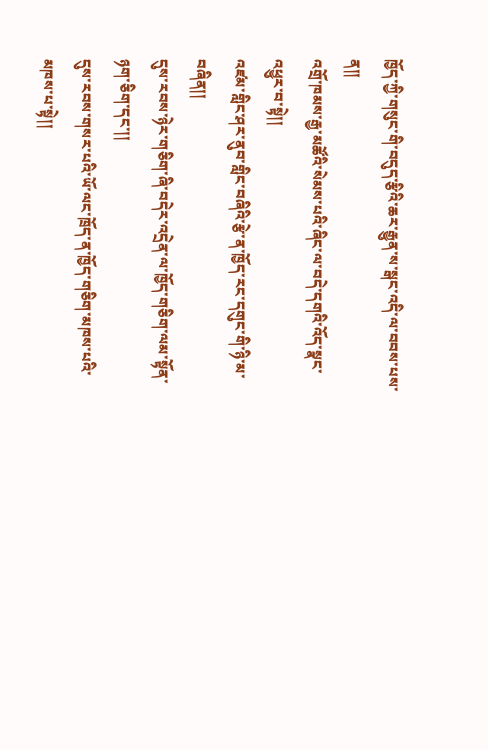ཁྱོད་ཀྱི་གསུང་གི་བདུད་རྩིའི་ཆར་རྒྱུན་ས་སྒང་འདི་ལ་བབས་པས་ན།།
འགྲོ་ཁམས་རྒྱ་མཚོའི་སེམས་པའི་ཞིང་ལ་བདེ་དགའི་འོད་སྣང་འཕྱུར་བ་སྟེ།།
འཛམ་གླིང་ཤར་ནུབ་གླིང་བཞིའི་རྩེ་ན་ཁྱོད་རང་དགུང་གི་ཉི་མ་བཞིན།།
དུས་རབས་ཉེར་གཅིག་ཞི་བདེར་འདྲེན་ལ་ཁྱོད་གཅིག་ལམ་སྟོན་ཉག་ཅིག་དང་།།
དུས་རབས་གསར་པའི་ཡོ་ལང་ཁྲོད་ན་ཁྱོད་གཅིག་མཁས་པའི་མཁས་པ་སྟེ།།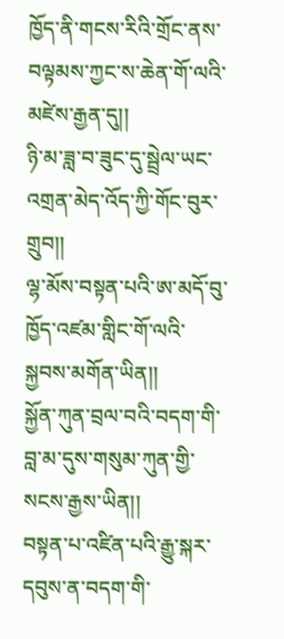ཁྱོད་ནི་གངས་རིའི་གྲོང་ནས་བལྟམས་ཀྱང་ས་ཆེན་གོ་ལའི་མཛེས་རྒྱན་དུ།།
ཉི་མ་ཟླ་བ་ཟུང་དུ་སྦྲེལ་ཡང་འགྲན་མེད་འོད་ཀྱི་གོང་བུར་གྲུབ།།
ལྷ་མོས་བསྟན་པའི་ཨ་མདོ་བུ་ཁྱོད་འཛམ་གླིང་གོ་ལའི་སྐྱབས་མགོན་ཡིན།།
སྐྱོན་ཀུན་བྲལ་བའི་བདག་གི་བླ་མ་དུས་གསུམ་ཀུན་གྱི་སངས་རྒྱས་ཡིན།།
བསྟན་པ་འཛིན་པའི་རྒྱུ་སྐར་དབུས་ན་བདག་གི་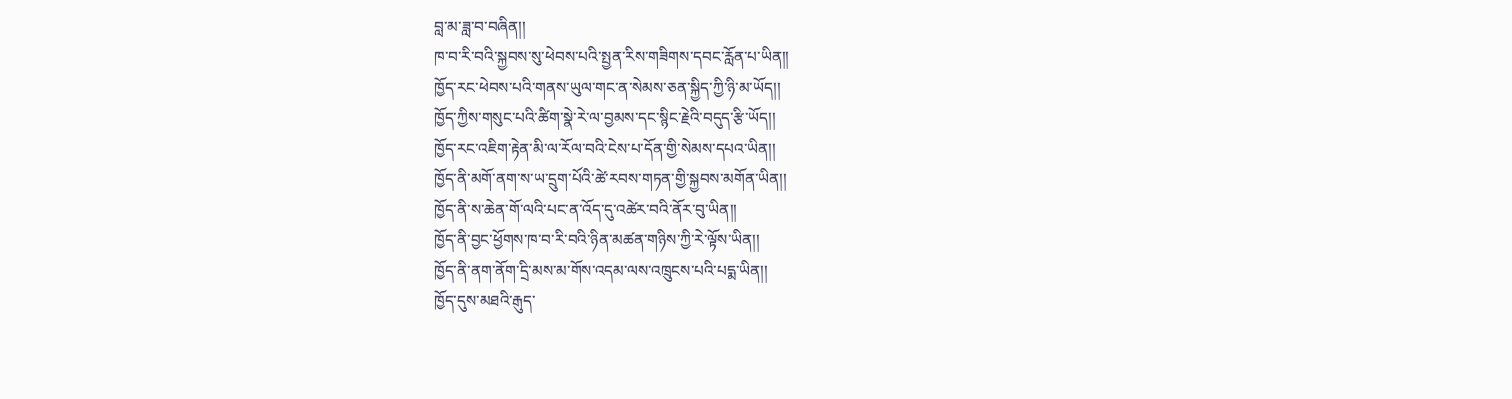བླ་མ་ཟླ་བ་བཞིན།།
ཁ་བ་རི་བའི་སྐྱབས་སུ་ཕེབས་པའི་སྤྱན་རིས་གཟིགས་དབང་རློན་པ་ཡིན།།
ཁྱོད་རང་ཕེབས་པའི་གནས་ཡུལ་གང་ན་སེམས་ཅན་སྐྱིད་ཀྱི་ཉི་མ་ཡོད།།
ཁྱོད་ཀྱིས་གསུང་པའི་ཚིག་སྣེ་རེ་ལ་བྱམས་དང་སྙིང་རྗེའི་བདུད་རྩི་ཡོད།།
ཁྱོད་རང་འཇིག་རྟེན་མི་ལ་རོལ་བའི་ངེས་པ་དོན་གྱི་སེམས་དཔའ་ཡིན།།
ཁྱོད་ནི་མགོ་ནག་ས་ཡ་དྲུག་པོའི་ཚེ་རབས་གཏན་གྱི་སྐྱབས་མགོན་ཡིན།།
ཁྱོད་ནི་ས་ཆེན་གོ་ལའི་པང་ན་འོད་དུ་འཚེར་བའི་ནོར་བུ་ཡིན།།
ཁྱོད་ནི་བྱང་ཕྱོགས་ཁ་བ་རི་བའི་ཉིན་མཚན་གཉིས་ཀྱི་རེ་ལྟོས་ཡིན།།
ཁྱོད་ནི་ནག་ནོག་དྲི་མས་མ་གོས་འདམ་ལས་འཁྲུངས་པའི་པདྨ་ཡིན།།
ཁྱོད་དུས་མཐའི་རྒུད་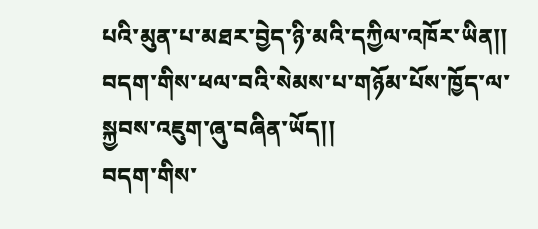པའི་མུན་པ་མཐར་བྱེད་ཉི་མའི་དཀྱིལ་འཁོར་ཡིན།།
བདག་གིས་ཕལ་བའི་སེམས་པ་གཉོམ་པོས་ཁྱོད་ལ་སྐྱབས་འཇུག་ཞུ་བཞིན་ཡོད།།
བདག་གིས་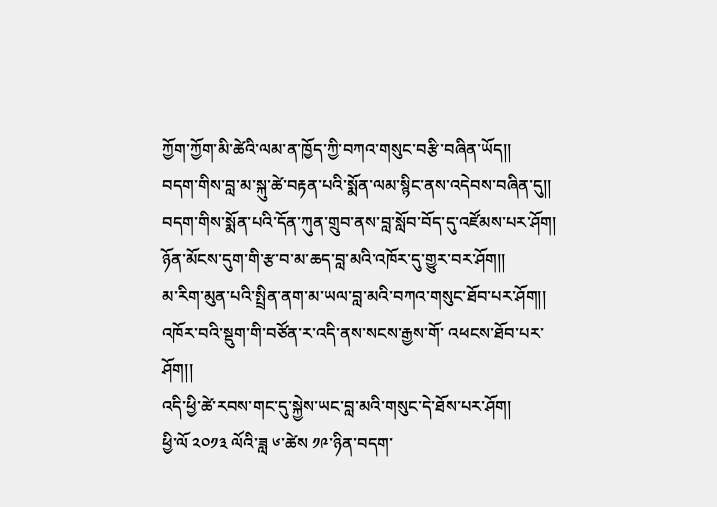ཀྱོག་ཀྱོག་མི་ཚེའི་ལམ་ན་ཁྱོད་ཀྱི་བཀའ་གསུང་བརྩི་བཞིན་ཡོད།།
བདག་གིས་བླ་མ་སྐུ་ཚེ་བརྟན་པའི་སྨོན་ལམ་སྙིང་ནས་འདེབས་བཞིན་དུ།།
བདག་གིས་སྨོན་པའི་དོན་ཀུན་གྲུབ་ནས་བླ་སློབ་བོད་དུ་འཛོམས་པར་ཤོག།
ཉོན་མོངས་དུག་གི་རྩ་བ་མ་ཆད་བླ་མའི་འཁོར་དུ་གྱུར་བར་ཤོག།།
མ་རིག་མུན་པའི་སྤྲིན་ནག་མ་ཡལ་བླ་མའི་བཀའ་གསུང་ཐོབ་པར་ཤོག།།
འཁོར་བའི་སྡུག་གི་བཙོན་ར་འདི་ནས་སངས་རྒྱས་གོ་ འཕངས་ཐོབ་པར་ཤོག།།
འདི་ཕྱི་ཚེ་རབས་གང་དུ་སྐྱེས་ཡང་བླ་མའི་གསུང་དེ་ཐོས་པར་ཤོག།
ཕྱི་ལོ ༢༠༡༣ ལོའི་ཟླ ༦་ཚེས ༡༩་ཉིན་བདག་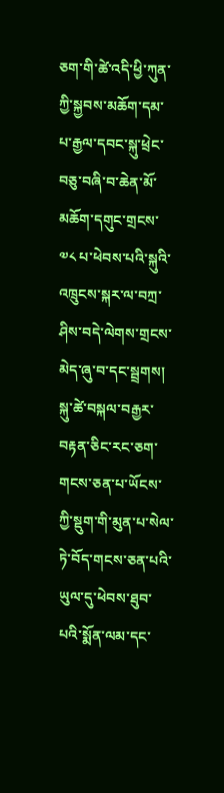ཅག་གི་ཚེ་འདི་ཕྱི་ཀུན་ཀྱི་སྐྱབས་མཆོག་དམ་པ་རྒྱལ་དབང་སྐུ་ཕྲེང་བཅུ་བཞི་བ་ཆེན་མོ་མཆོག་དགུང་གྲངས་ ༧༨ པ་ཕེབས་པའི་སྐུའི་འཁྲུངས་སྐར་ལ་བཀྲ་ཤིས་བདེ་ལེགས་གྲངས་མེད་ཞུ་བ་དང་སྦྲགས། སྐུ་ཚེ་བསྐལ་བརྒྱར་བརྟན་ཅིང་རང་ཅག་གངས་ཅན་པ་ཡོངས་ཀྱི་སྡུག་གི་མུན་པ་སེལ་ཏེ་བོད་གངས་ཅན་པའི་ཡུལ་དུ་ཕེབས་ཐུབ་པའི་སྨོན་ལམ་དང་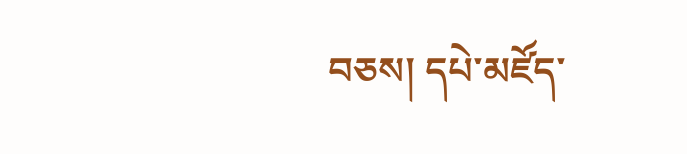བཅས། དཔེ་མཛོད་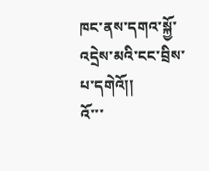ཁང་ནས་དགའ་སྐྱོ་འདྲེས་མའི་ངང་བྲིས་པ་དགེའོ།།
འོ་་་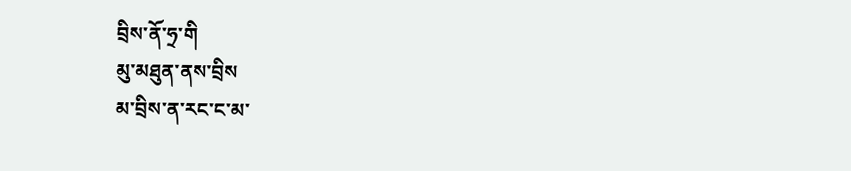བྲིས་ནོ་ཧྲ་གི
མུ་མཐུན་ནས་བྲིས
མ་བྲིས་ན་རང་ང་མ་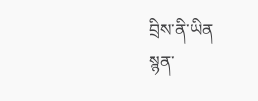བྲིས་ནི་ཡིན
སྙན་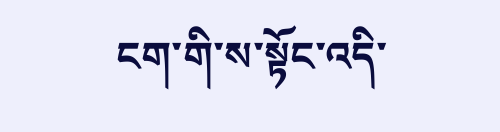ངག་གི་ས་སྟོང་འདི་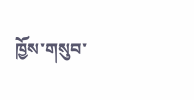ཁྱོས་གསུབ་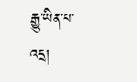རྒྱུ་ཡིན་པ་འདྲ།